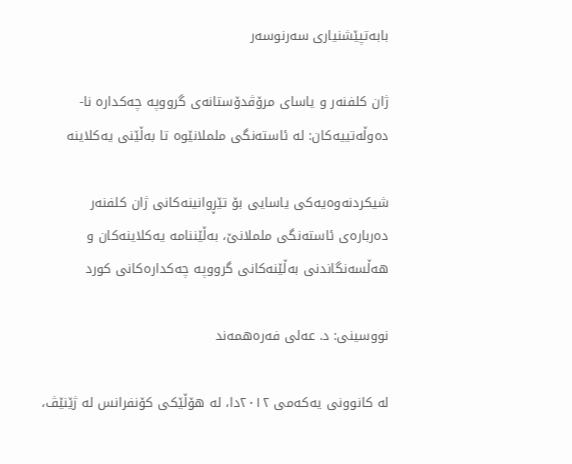بابەتپێشنیاری سەرنوسەر

ژان کلفنەر و یاسای مرۆڤدۆستانەی گرووپە چەکدارە نا-دەوڵەتییەکان: لە ئاستەنگی ململانێوە تا بەڵێنی یەکلاینە

شیکردنەوەیەکی یاسایی بۆ تێڕوانینەکانی ژان کلفنەر دەربارەی ئاستەنگی ململانێ، بەڵێننامە یەکلاینەکان و هەڵسەنگاندنی بەڵێنەکانی گرووپە چەکدارەکانی کورد

نووسینی: د. عەلی فەرەهمەند

لە کانوونی یەکەمی ٢٠١٢دا، لە هۆڵێکی کۆنفرانس لە ژێنێڤ،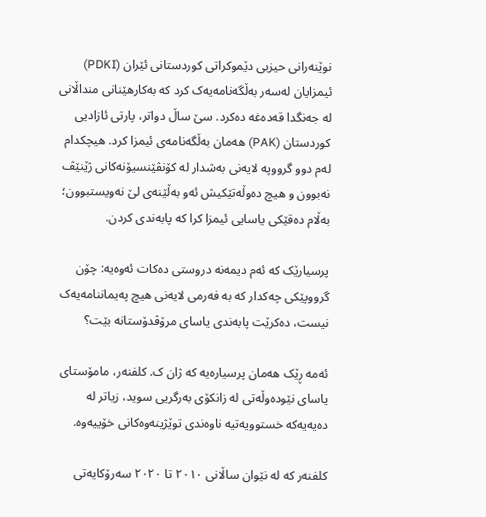نوێنەرانی حیزبی دێموکراتی کوردستانی ئێران (PDKI) ئیمزایان لەسەر بەڵگەنامەیەک کرد کە بەکارهێنانی منداڵانی لە جەنگدا قەدەغە دەکرد. سێ ساڵ دواتر، پارتی ئازادیی کوردستان (PAK) هەمان بەڵگەنامەی ئیمزا کرد. هیچکدام لەم دوو گرووپە لایەنی بەشدار لە کۆنڤێنسیۆنەکانی ژێنێڤ نەبوون و هیچ دەوڵەتێکیش ئەو بەڵێنەی لێ نەویستبوون؛ بەڵام دەقێکی یاسایی ئیمزا کرا کە پابەندی کردن.

پرسیارێک کە ئەم دیمەنە دروستی دەکات ئەوەیە: چۆن گرووپێکی چەکدار کە بە فەرمی لایەنی هیچ پەیماننامەیەک نیست، دەکرێت پابەندی یاسای مرۆڤدۆستانە بێت؟

ئەمە ڕێک هەمان پرسیارەیە کە ژان ک. کلفنەر، مامۆستای یاسای نێودەوڵەتی لە زانکۆی بەرگریی سوید، زیاتر لە دەیەیەکە خستوویەتیە ناوەندی توێژینەوەکانی خۆییەوە.

کلفنەر کە لە نێوان ساڵانی ٢٠١٠ تا ٢٠٢٠ سەرۆکایەتی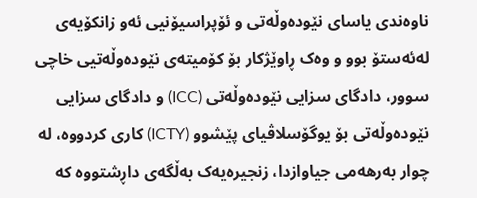ناوەندی یاسای نێودەوڵەتی و ئۆپراسیۆنیی ئەو زانکۆیەی لەئەستۆ بوو و وەک ڕاوێژکار بۆ کۆمیتەی نێودەوڵەتیی خاچی سوور، دادگای سزایی نێودەوڵەتی (ICC) و دادگای سزایی نێودەوڵەتی بۆ یوگۆسلاڤیای پێشوو (ICTY) کاری کردووە، لە چوار بەرهەمی جیاوازدا، زنجیرەیەک بەڵگەی داڕشتووە کە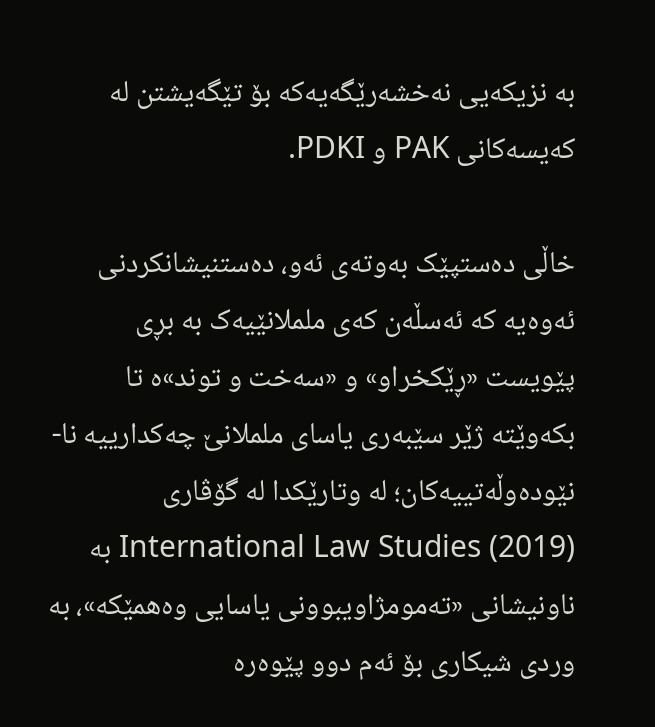بە نزیکەیی نەخشەرێگەیەکە بۆ تێگەیشتن لە کەیسەکانی PAK و PDKI.

خاڵی دەستپێک بەوتەی ئەو، دەستنیشانکردنی ئەوەیە کە ئەسڵەن کەی ململانێیەک بە بڕی پێویست «ڕێکخراو» و «سەخت و توند»ە تا بکەوێتە ژێر سێبەری یاسای ململانێ چەکدارییە نا-نێودەوڵەتییەکان؛ لە وتارێکدا لە گۆڤاری International Law Studies (2019) بە ناونیشانی «تەمومژاویبوونی یاسایی وەهمێکە»، بە وردی شیکاری بۆ ئەم دوو پێوەرە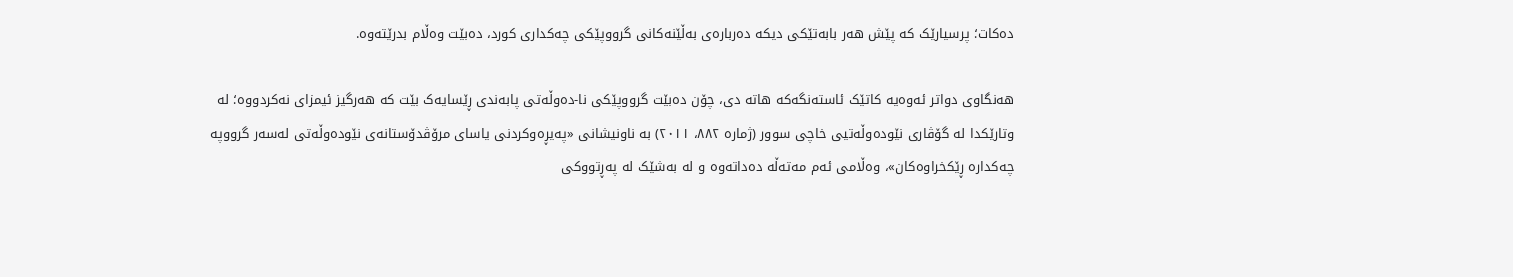دەکات؛ پرسیارێک کە پێش هەر بابەتێکی دیکە دەربارەی بەڵێنەکانی گرووپێکی چەکداری کورد، دەبێت وەڵام بدرێتەوە.

هەنگاوی دواتر ئەوەیە کاتێک ئاستەنگەکە هاتە دی، چۆن دەبێت گرووپێکی نا-دەوڵەتی پابەندی ڕێسایەک بێت کە هەرگیز ئیمزای نەکردووە؛ لە وتارێکدا لە گۆڤاری نێودەوڵەتیی خاچی سوور (ژمارە ٨٨٢، ٢٠١١) بە ناونیشانی «پەیڕەوکردنی یاسای مرۆڤدۆستانەی نێودەوڵەتی لەسەر گرووپە چەکدارە ڕێکخراوەکان»، وەڵامی ئەم مەتەڵە دەداتەوە و لە بەشێک لە پەڕتووکی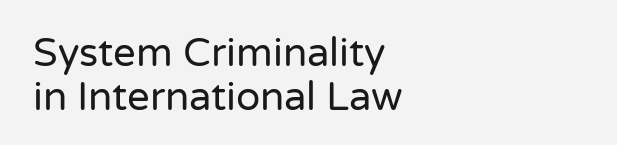System Criminality in International Law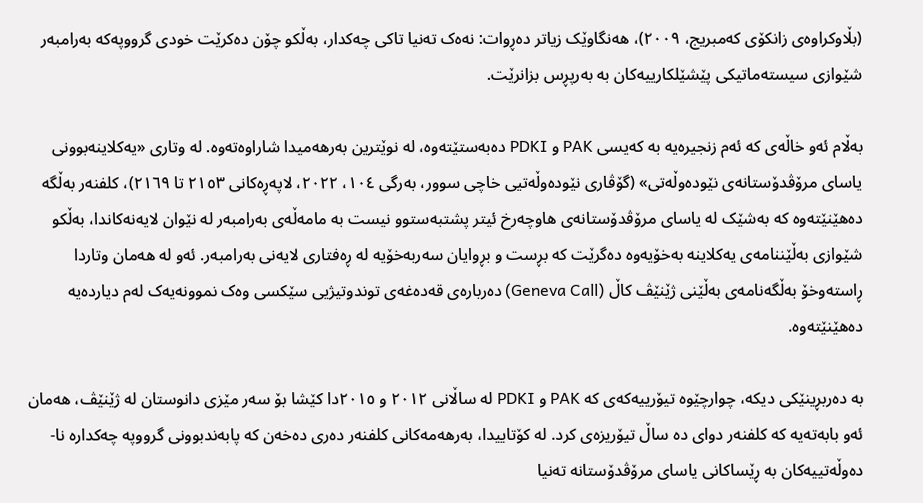(بڵاوکراوەی زانکۆی کەمبریج، ٢٠٠٩)، هەنگاوێک زیاتر دەڕوات: نەەک تەنیا تاکی چەکدار، بەڵکو چۆن دەکرێت خودی گرووپەکە بەرامبەر شێوازی سیستەماتیکی پێشێلکارییەکان بە بەرپڕس بزانرێت.

بەڵام ئەو خاڵەی کە ئەم زنجیرەیە بە کەیسی PAK و PDKI دەبەستێتەوە، لە نوێترین بەرهەمیدا شاراوەتەوە. لە وتاری «یەکلاینەبوونی یاسای مرۆڤدۆستانەی نێودەوڵەتی» (گۆڤاری نێودەوڵەتیی خاچی سوور، بەرگی ١٠٤، ٢٠٢٢، لاپەڕەکانی ٢١٥٣ تا ٢١٦٩)، کلفنەر بەڵگە دەهێنێتەوە کە بەشێک لە یاسای مرۆڤدۆستانەی هاوچەرخ ئیتر پشتبەستوو نیست بە مامەڵەی بەرامبەر لە نێوان لایەنەکاندا، بەڵکو شێوازی بەڵێننامەی یەکلاینە بەخۆیەوە دەگرێت کە بڕست و بڕوایان سەربەخۆیە لە ڕەفتاری لایەنی بەرامبەر. ئەو لە هەمان وتاردا ڕاستەوخۆ بەڵگەنامەی بەڵێنی ژێنێڤ کاڵ (Geneva Call) دەربارەی قەدەغەی توندوتیژیی سێکسی وەک نموونەیەک لەم دیاردەیە دەهێنێتەوە.

بە دەربڕینێکی دیکە، چوارچێوە تیۆرییەکەی کە PAK و PDKI لە ساڵانی ٢٠١٢ و ٢٠١٥دا کێشا بۆ سەر مێزی دانوستان لە ژێنێڤ، هەمان ئەو بابەتەیە کە کلفنەر دوای دە ساڵ تیۆریزەی کرد. لە کۆتاییدا، بەرهەمەکانی کلفنەر دەری دەخەن کە پابەندبوونی گرووپە چەکدارە نا-دەوڵەتییەکان بە ڕێساکانی یاسای مرۆڤدۆستانە تەنیا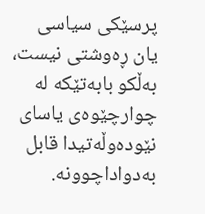پرسێکی سیاسی یان ڕەوشتی نیست، بەڵکو بابەتێکە لە چوارچێوەی یاسای نێودەوڵەتیدا قابل بەدواداچوونە.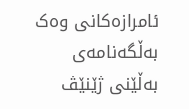ئامرازەکانی وەک بەڵگەنامەی بەڵێنی ژێنێڤ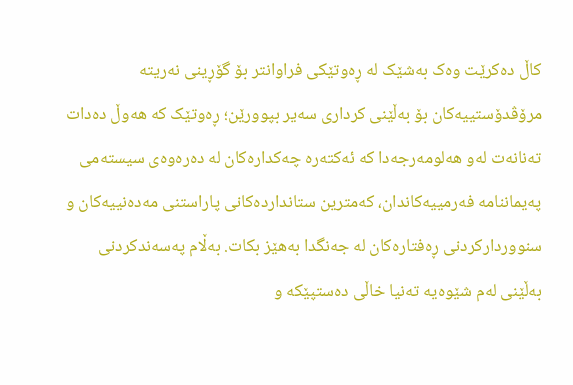کاڵ دەکرێت وەک بەشێک لە ڕەوتێکی فراوانتر بۆ گۆڕینی نەریتە مرۆڤدۆستییەکان بۆ بەڵێنی کرداری سەیر بپوورێن؛ ڕەوتێک کە هەوڵ دەدات تەنانەت لەو هەلومەرجەدا کە ئەکتەرە چەکدارەکان لە دەرەوەی سیستەمی پەیماننامە فەرمییەکاندان، کەمترین ستانداردەکانی پاراستنی مەدەنییەکان و سنووردارکردنی ڕەفتارەکان لە جەنگدا بەهێز بکات. بەڵام پەسەندکردنی بەڵێنی لەم شێوەیە تەنیا خاڵی دەستپێکە و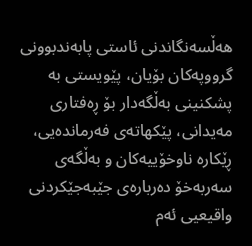هەڵسەنگاندنی ئاستی پابەندبوونی گرووپەکان بۆیان، پێویستی بە پشکنینی بەڵگەدار بۆ ڕەفتاری مەیدانی، پێکهاتەی فەرماندەیی، ڕێکارە ناوخۆییەکان و بەڵگەی سەربەخۆ دەربارەی جێبەجێکردنی واقیعیی ئەم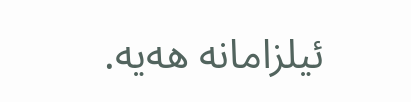ئیلزامانە هەیە.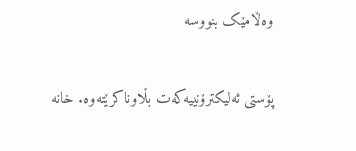وەڵامێک بنووسە

پۆستی ئەلیکترۆنییەکەت بڵاوناکرێتەوە. خانە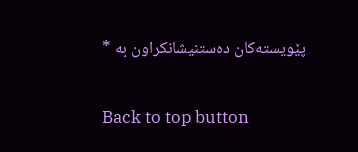پێویستەکان دەستنیشانکراون بە *

Back to top button